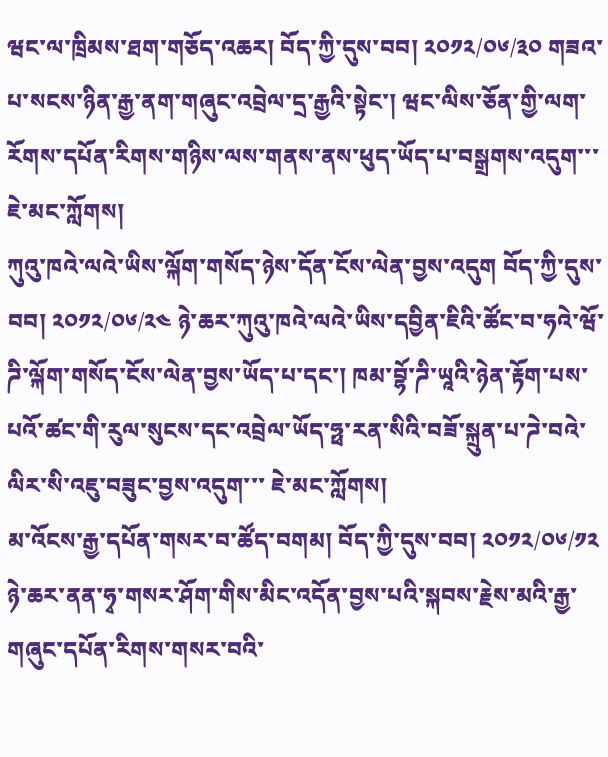ཝང་ལ་ཁྲིམས་ཐག་གཅོད་འཆར། བོད་ཀྱི་དུས་བབ། ༢༠༡༢/༠༦/༣༠ གཟའ་པ་སངས་ཉིན་རྒྱ་ནག་གཞུང་འབྲེལ་དྲ་རྒྱའི་སྟེང་། ཝང་ལིས་ཅོན་གྱི་ལག་རོགས་དཔོན་རིགས་གཉིས་ལས་གནས་ནས་ཕུད་ཡོད་པ་བསྒྲགས་འདུག་་་ ཇེ་མང་ཀློགས།
ཀུའུ་ཁའེ་ལའེ་ཡིས་ལྐོག་གསོད་ཉེས་དོན་ངོས་ལེན་བྱས་འདུག བོད་ཀྱི་དུས་བབ། ༢༠༡༢/༠༦/༢༤ ཉེ་ཆར་ཀུའུ་ཁའེ་ལའེ་ཡིས་དབྱིན་ཇིའི་ཚོང་བ་ཧའེ་ཝོ་ཌི་ལྐོག་གསོད་ངོས་ལེན་བྱས་ཡོད་པ་དང་། ཁམ་བྷོ་ཌི་ཡཱའི་ཉེན་རྟོག་པས་པའོ་ཚང་གི་རུལ་སུངས་དང་འབྲེལ་ཡོད་ཧྥ་རན་སིའི་བཟོ་སྐྲུན་པ་ཌེ་བའེ་ལིར་སི་འཇུ་བཟུང་བྱས་འདུག་་་ ཇེ་མང་ཀློགས།
མ་འོངས་རྒྱ་དཔོན་གསར་བ་ཚོད་བགམ། བོད་ཀྱི་དུས་བབ། ༢༠༡༢/༠༦/༡༢ ཉེ་ཆར་ནན་ཧྭ་གསར་ཤོག་གིས་མིང་འདོན་བྱས་པའི་སྐབས་རྗེས་མའི་རྒྱ་གཞུང་དཔོན་རིགས་གསར་བའི་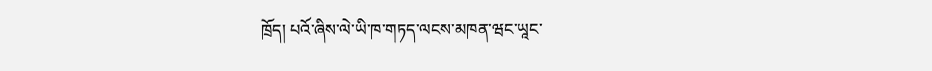ཁྲོད། པའོ་ཞིས་ལེ་ཡི་ཁ་གཏད་ལངས་མཁན་ཝང་ཡཱང་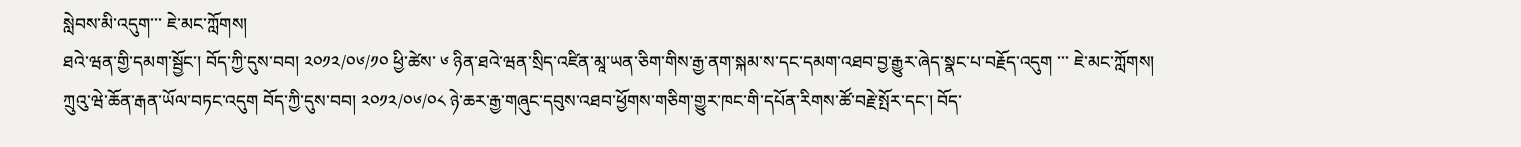སླེབས་མི་འདུག་་་ ཇེ་མང་ཀློགས།
ཐའེ་ཝན་གྱི་དམག་སྦྱོང་། བོད་ཀྱི་དུས་བབ། ༢༠༡༢/༠༦/༡༠ ཕྱི་ཚེས་ ༦ ཉིན་ཐའེ་ཝན་སྲིད་འཛིན་མཱ་ཡན་ཅིག་གིས་རྒྱ་ནག་སྐམ་ས་དང་དམག་འཐབ་བྱ་རྒྱུར་ཞེད་སྣང་པ་བརྗོད་འདུག ་་་ ཇེ་མང་ཀློགས།
ཀྲུའུ་ཝེ་ཆོན་རྒན་ཡོལ་བཏང་འདུག བོད་ཀྱི་དུས་བབ། ༢༠༡༢/༠༦/༠༨ ཉེ་ཆར་རྒྱ་གཞུང་དབུས་འཐབ་ཕྱོགས་གཅིག་གྱུར་ཁང་གི་དཔོན་རིགས་ཚོ་བརྗེ་སྤོར་དང་། བོད་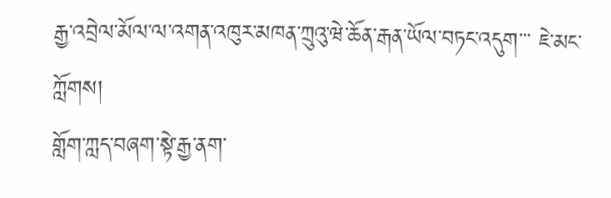རྒྱ་འབྲེལ་མོལ་ལ་འགན་འཁུར་མཁན་ཀྲུའུ་ཝེ་ཆོན་རྒན་ཡོལ་བཏང་འདུག་་་ ཇེ་མང་ཀློགས།
གློག་ཀླད་བཞག་སྟེ་རྒྱ་ནག་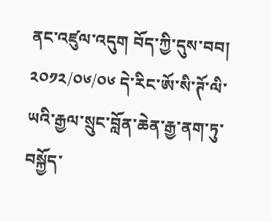ནང་འཛུལ་འདུག བོད་ཀྱི་དུས་བབ། ༢༠༡༢/༠༦/༠༦ དེ་རིང་ཨོ་སི་ཊོ་ལི་ཡའི་རྒྱལ་སྲུང་བློན་ཆེན་རྒྱ་ནག་ཏུ་བསྐྱོད་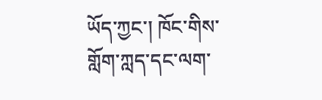ཡོད་ཀྱང་། ཁོང་གིས་གློག་ཀླད་དང་ལག་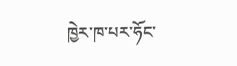ཁྱེར་ཁ་པར་ཧོང་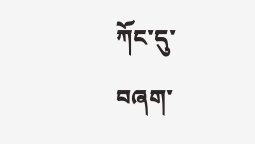ཀོང་དུ་བཞག་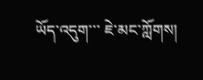ཡོད་འདུག་་་ ཇེ་མང་ཀློགས།